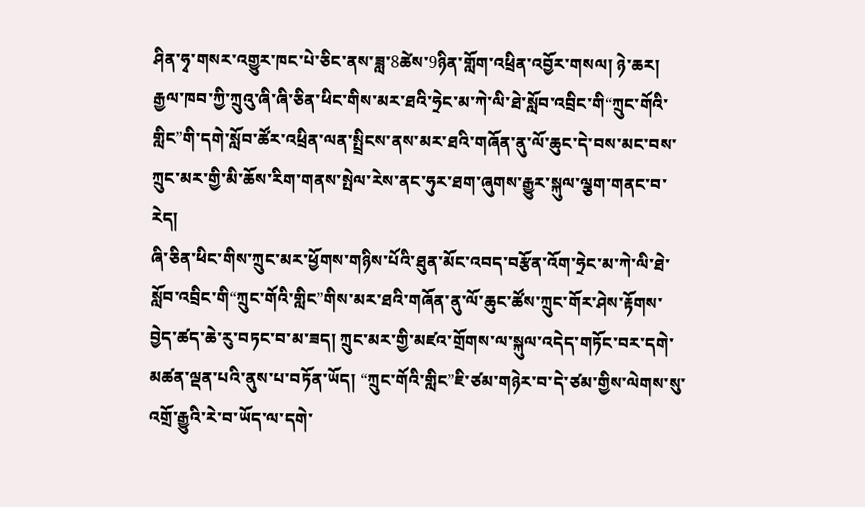ཤིན་ཧྭ་གསར་འགྱུར་ཁང་པེ་ཅིང་ནས་ཟླ་8ཚེས་9ཉིན་གློག་འཕྲིན་འབྱོར་གསལ། ཉེ་ཆར། རྒྱལ་ཁབ་ཀྱི་ཀྲུའུ་ཞི་ཞི་ཅིན་ཕིང་གིས་མར་ཐའི་ཧྲེང་མ་ཀེ་ལི་ཐེ་སློབ་འབྲིང་གི“ཀྲུང་གོའི་གླིང”གི་དགེ་སློབ་ཚོར་འཕྲིན་ལན་སྤྲིངས་ནས་མར་ཐའི་གཞོན་ནུ་ལོ་ཆུང་དེ་བས་མང་བས་ཀྲུང་མར་གྱི་མི་ཆོས་རིག་གནས་སྤེལ་རེས་ནང་ཧུར་ཐག་ཞུགས་རྒྱུར་སྐུལ་ལྕག་གནང་བ་རེད།
ཞི་ཅིན་ཕིང་གིས་ཀྲུང་མར་ཕྱོགས་གཉིས་པོའི་ཐུན་མོང་འབད་བརྩོན་འོག་ཧྲེང་མ་ཀེ་ལི་ཐེ་སློབ་འབྲིང་གི“ཀྲུང་གོའི་གླིང”གིས་མར་ཐའི་གཞོན་ནུ་ལོ་ཆུང་ཚོས་ཀྲུང་གོར་ཤེས་རྟོགས་བྱེད་ཚད་ཆེ་རུ་བཏང་བ་མ་ཟད། ཀྲུང་མར་གྱི་མཛའ་གྲོགས་ལ་སྐུལ་འདེད་གཏོང་བར་དགེ་མཚན་ལྡན་པའི་ནུས་པ་བཏོན་ཡོད། “ཀྲུང་གོའི་གླིང”ཇི་ཙམ་གཉེར་བ་དེ་ཙམ་གྱིས་ལེགས་སུ་འགྲོ་རྒྱུའི་རེ་བ་ཡོད་ལ་དགེ་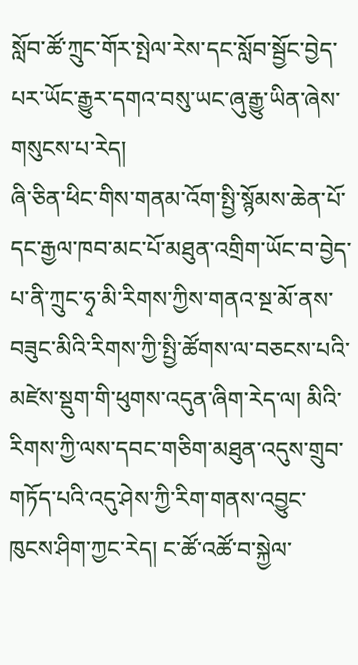སློབ་ཚོ་ཀྲུང་གོར་སྤེལ་རེས་དང་སློབ་སྦྱོང་བྱེད་པར་ཡོང་རྒྱུར་དགའ་བསུ་ཡང་ཞུ་རྒྱུ་ཡིན་ཞེས་གསུངས་པ་རེད།
ཞི་ཅིན་ཕིང་གིས་གནམ་འོག་སྤྱི་སྙོམས་ཆེན་པོ་དང་རྒྱལ་ཁབ་མང་པོ་མཐུན་འགྲིག་ཡོང་བ་བྱེད་པ་ནི་ཀྲུང་ཧྭ་མི་རིགས་ཀྱིས་གནའ་སྔ་མོ་ནས་བཟུང་མིའི་རིགས་ཀྱི་སྤྱི་ཚོགས་ལ་བཅངས་པའི་མཛེས་སྡུག་གི་ཕུགས་འདུན་ཞིག་རེད་ལ། མིའི་རིགས་ཀྱི་ལས་དབང་གཅིག་མཐུན་འདུས་གྲུབ་གཏོད་པའི་འདུ་ཤེས་ཀྱི་རིག་གནས་འབྱུང་ཁུངས་ཤིག་ཀྱང་རེད། ང་ཚོ་འཚོ་བ་སྐྱེལ་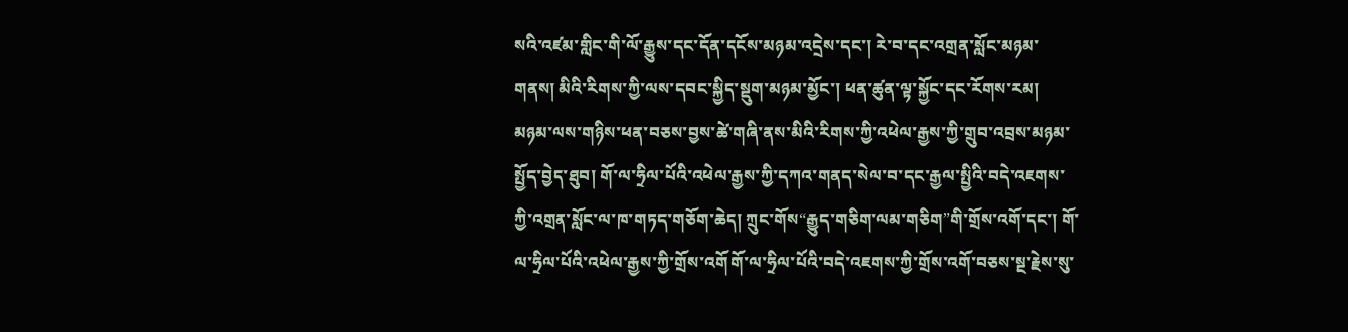སའི་འཛམ་གླིང་གི་ལོ་རྒྱུས་དང་དོན་དངོས་མཉམ་འདྲེས་དང་། རེ་བ་དང་འགྲན་སློང་མཉམ་གནས། མིའི་རིགས་ཀྱི་ལས་དབང་སྐྱིད་སྡུག་མཉམ་མྱོང་། ཕན་ཚུན་ལྟ་སྐྱོང་དང་རོགས་རམ། མཉམ་ལས་གཉིས་ཕན་བཅས་བྱས་ཚེ་གཞི་ནས་མིའི་རིགས་ཀྱི་འཕེལ་རྒྱས་ཀྱི་གྲུབ་འབྲས་མཉམ་སྤྱོད་བྱེད་ཐུབ། གོ་ལ་ཧྲིལ་པོའི་འཕེལ་རྒྱས་ཀྱི་དཀའ་གནད་སེལ་བ་དང་རྒྱལ་སྤྱིའི་བདེ་འཇགས་ཀྱི་འགྲན་སློང་ལ་ཁ་གཏད་གཅོག་ཆེད། ཀྲུང་གོས“རྒྱུད་གཅིག་ལམ་གཅིག”གི་གྲོས་འགོ་དང་། གོ་ལ་ཧྲིལ་པོའི་འཕེལ་རྒྱས་ཀྱི་གྲོས་འགོ གོ་ལ་ཧྲིལ་པོའི་བདེ་འཇགས་ཀྱི་གྲོས་འགོ་བཅས་སྔ་རྗེས་སུ་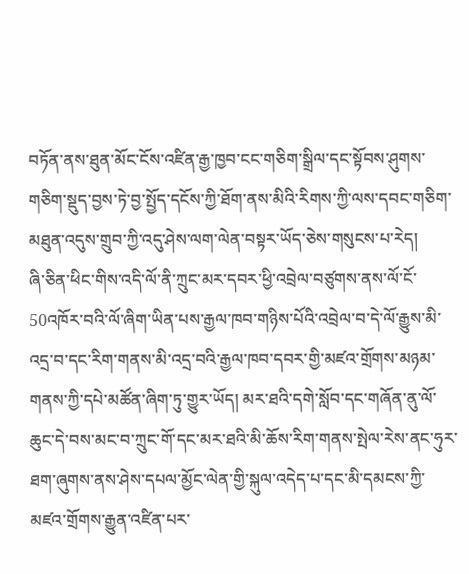བཏོན་ནས་ཐུན་མོང་ངོས་འཛིན་རྒྱ་ཁྱབ་ངང་གཅིག་སྒྲིལ་དང་སྟོབས་ཤུགས་གཅིག་སྡུད་བྱས་ཏེ་བྱ་སྤྱོད་དངོས་ཀྱི་ཐོག་ནས་མིའི་རིགས་ཀྱི་ལས་དབང་གཅིག་མཐུན་འདུས་གྲུབ་ཀྱི་འདུ་ཤེས་ལག་ལེན་བསྟར་ཡོད་ཅེས་གསུངས་པ་རེད།
ཞི་ཅིན་ཕིང་གིས་འདི་ལོ་ནི་ཀྲུང་མར་དབར་ཕྱི་འབྲེལ་བཙུགས་ནས་ལོ་ངོ་50འཁོར་བའི་ལོ་ཞིག་ཡིན་པས་རྒྱལ་ཁབ་གཉིས་པོའི་འབྲེལ་བ་དེ་ལོ་རྒྱུས་མི་འདྲ་བ་དང་རིག་གནས་མི་འདྲ་བའི་རྒྱལ་ཁབ་དབར་གྱི་མཛའ་གྲོགས་མཉམ་གནས་ཀྱི་དཔེ་མཚོན་ཞིག་ཏུ་གྱུར་ཡོད། མར་ཐའི་དགེ་སློབ་དང་གཞོན་ནུ་ལོ་ཆུང་དེ་བས་མང་བ་ཀྲུང་གོ་དང་མར་ཐའི་མི་ཆོས་རིག་གནས་སྤེལ་རེས་ནང་ཧུར་ཐག་ཞུགས་ནས་ཤེས་དཔལ་མྱོང་ལེན་གྱི་སྐུལ་འདེད་པ་དང་མི་དམངས་ཀྱི་མཛའ་གྲོགས་རྒྱུན་འཛིན་པར་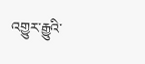འགྱུར་རྒྱུའི་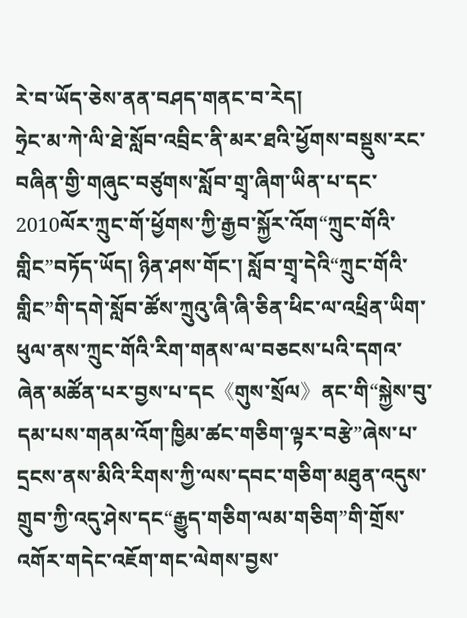རེ་བ་ཡོད་ཅེས་ནན་བཤད་གནང་བ་རེད།
ཧྲེང་མ་ཀེ་ལི་ཐེ་སློབ་འབྲིང་ནི་མར་ཐའི་ཕྱོགས་བསྡུས་རང་བཞིན་གྱི་གཞུང་བཙུགས་སློབ་གྲྭ་ཞིག་ཡིན་པ་དང་2010ལོར་ཀྲུང་གོ་ཕྱོགས་ཀྱི་རྒྱབ་སྐྱོར་འོག“ཀྲུང་གོའི་གླིང”བཏོད་ཡོད། ཉིན་ཤས་གོང་། སློབ་གྲྭ་དེའི“ཀྲུང་གོའི་གླིང”གི་དགེ་སློབ་ཚོས་ཀྲུའུ་ཞི་ཞི་ཅིན་ཕིང་ལ་འཕྲིན་ཡིག་ཕུལ་ནས་ཀྲུང་གོའི་རིག་གནས་ལ་བཅངས་པའི་དགའ་ཞེན་མཚོན་པར་བྱས་པ་དང《གུས་སྲོལ》ནང་གི“སྐྱེས་བུ་དམ་པས་གནམ་འོག་ཁྱིམ་ཚང་གཅིག་ལྟར་བརྩེ”ཞེས་པ་དྲངས་ནས་མིའི་རིགས་ཀྱི་ལས་དབང་གཅིག་མཐུན་འདུས་གྲུབ་ཀྱི་འདུ་ཤེས་དང“རྒྱུད་གཅིག་ལམ་གཅིག”གི་གྲོས་འགོར་གདེང་འཇོག་གང་ལེགས་བྱས་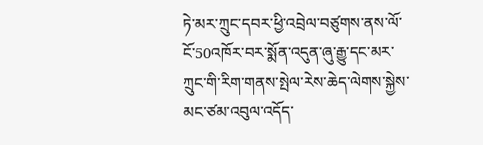ཏེ་མར་ཀྲུང་དབར་ཕྱི་འབྲེལ་བཙུགས་ནས་ལོ་ངོ་50འཁོར་བར་སྨོན་འདུན་ཞུ་རྒྱུ་དང་མར་ཀྲུང་གི་རིག་གནས་སྤེལ་རེས་ཆེད་ལེགས་སྐྱེས་མང་ཙམ་འབུལ་འདོད་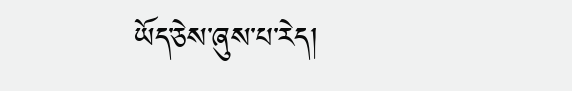ཡོད་ཅེས་ཞུས་པ་རེད།